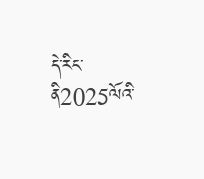དེ་རིང་ནི2025ལོའི་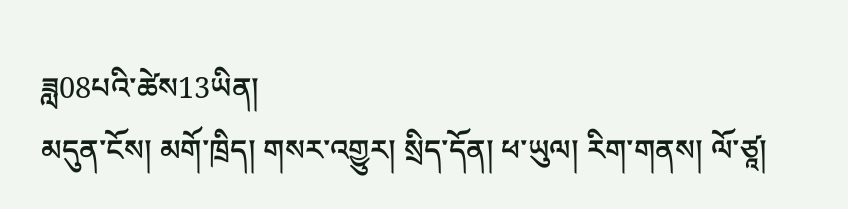ཟླ08པའི་ཚེས13ཡིན།
མདུན་ངོས། མགོ་ཁྲིད། གསར་འགྱུར། སྲིད་དོན། ཕ་ཡུལ། རིག་གནས། ལོ་ཙཱ།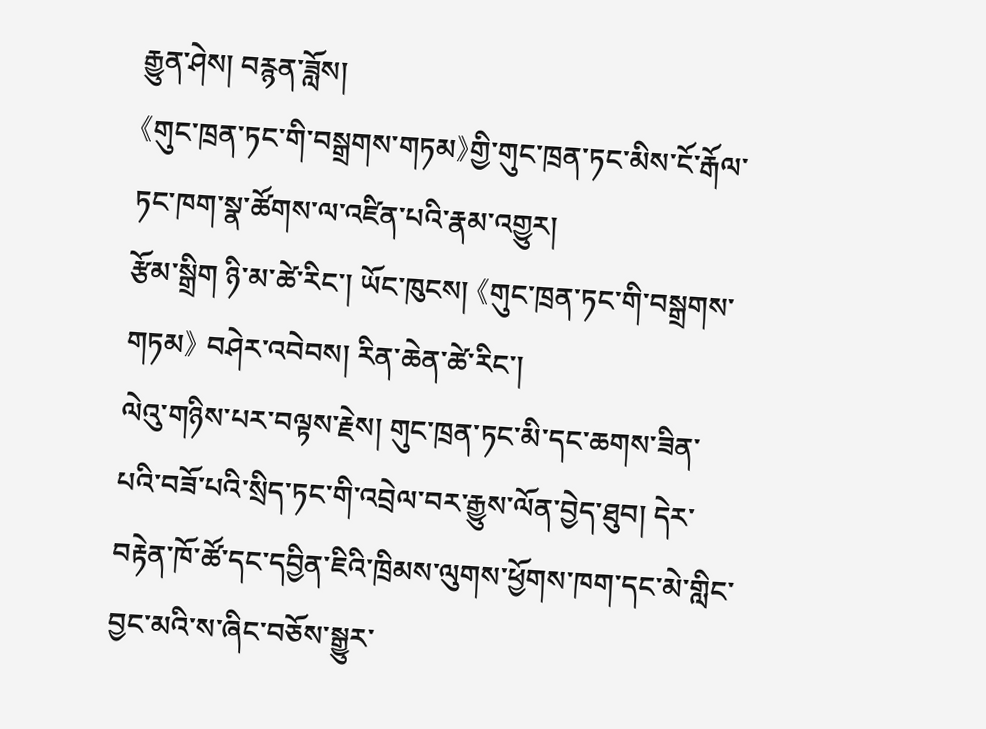རྒྱུན་ཤེས། བརྙན་ཟློས།
《གུང་ཁྲན་ཏང་གི་བསྒྲགས་གཏམ》གྱི་གུང་ཁྲན་ཏང་མིས་ངོ་རྒོལ་ཏང་ཁག་སྣ་ཚོགས་ལ་འཛིན་པའི་རྣམ་འགྱུར།
རྩོམ་སྒྲིག ཉི་མ་ཚེ་རིང་། ཡོང་ཁུངས། 《གུང་ཁྲན་ཏང་གི་བསྒྲགས་གཏམ》 བཤེར་འབེབས། རིན་ཆེན་ཚེ་རིང་།
ལེའུ་གཉིས་པར་བལྟས་རྗེས། གུང་ཁྲན་ཏང་མི་དང་ཆགས་ཟིན་པའི་བཟོ་པའི་སྲིད་ཏང་གི་འབྲེལ་བར་རྒྱུས་ལོན་བྱེད་ཐུབ། དེར་བརྟེན་ཁོ་ཚོ་དང་དབྱིན་ཇིའི་ཁྲིམས་ལུགས་ཕྱོགས་ཁག་དང་མེ་གླིང་བྱང་མའི་ས་ཞིང་བཅོས་སྒྱུར་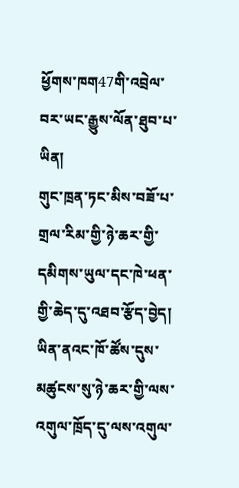ཕྱོགས་ཁག47གི་འབྲེལ་བར་ཡང་རྒྱུས་ལོན་ཐུབ་པ་ཡིན།
གུང་ཁྲན་ཏང་མིས་བཟོ་པ་གྲལ་རིམ་གྱི་ཉེ་ཆར་གྱི་དམིགས་ཡུལ་དང་ཁེ་ཕན་གྱི་ཆེད་དུ་འཐབ་རྩོད་བྱེད། ཡིན་ནའང་ཁོ་ཚོས་དུས་མཚུངས་སུ་ཉེ་ཆར་གྱི་ལས་འགུལ་ཁྲོད་དུ་ལས་འགུལ་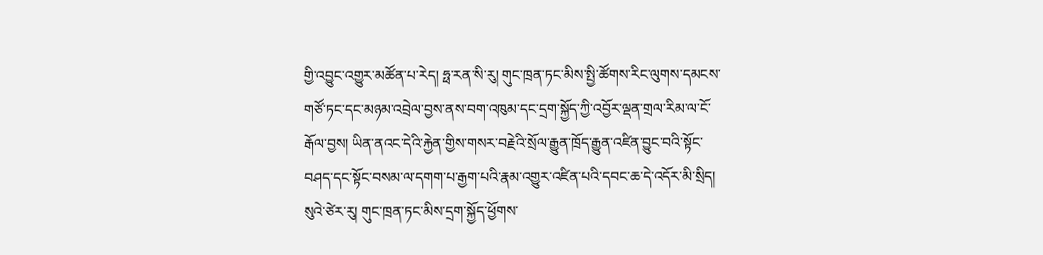གྱི་འབྱུང་འགྱུར་མཚོན་པ་རེད། ཧྥ་རན་སི་རུ། གུང་ཁྲན་ཏང་མིས་སྤྱི་ཚོགས་རིང་ལུགས་དམངས་གཙོ་ཏང་དང་མཉམ་འབྲེལ་བྱས་ནས་བག་འཁུམ་དང་དྲག་སྐྱོད་ཀྱི་འབྱོར་ལྡན་གྲལ་རིམ་ལ་ངོ་རྒོལ་བྱས། ཡིན་ནའང་དེའི་རྐྱེན་གྱིས་གསར་བརྗེའི་སྲོལ་རྒྱུན་ཁྲོད་རྒྱུན་འཛིན་བྱུང་བའི་སྟོང་བཤད་དང་སྟོང་བསམ་ལ་དགག་པ་རྒྱག་པའི་རྣམ་འགྱུར་འཛིན་པའི་དབང་ཆ་དེ་འདོར་མི་སྲིད།
སུའེ་ཙེར་རུ། གུང་ཁྲན་ཏང་མིས་དྲག་སྐྱོད་ཕྱོགས་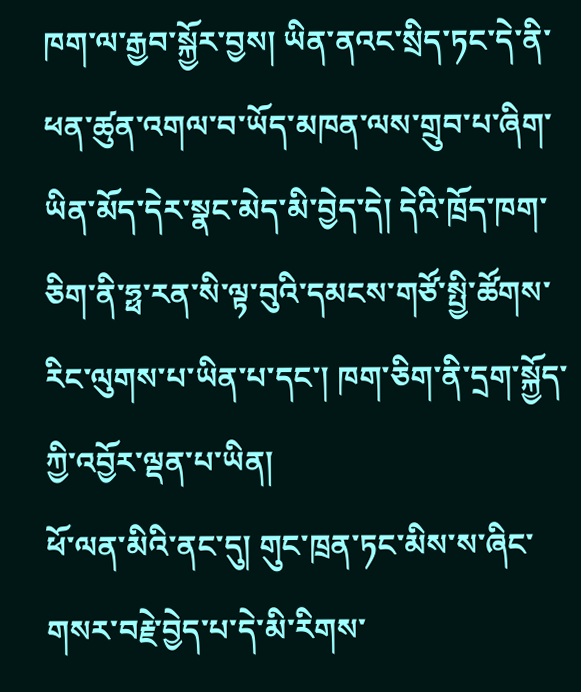ཁག་ལ་རྒྱབ་སྐྱོར་བྱས། ཡིན་ནའང་སྲིད་ཏང་དེ་ནི་ཕན་ཚུན་འགལ་བ་ཡོད་མཁན་ལས་གྲུབ་པ་ཞིག་ཡིན་མོད་དེར་སྣང་མེད་མི་བྱེད་དེ། དེའི་ཁྲོད་ཁག་ཅིག་ནི་ཧྥ་རན་སི་ལྟ་བུའི་དམངས་གཙོ་སྤྱི་ཚོགས་རིང་ལུགས་པ་ཡིན་པ་དང་། ཁག་ཅིག་ནི་དྲག་སྐྱོད་ཀྱི་འབྱོར་ལྡན་པ་ཡིན།
ཕོ་ལན་མིའི་ནང་དུ། གུང་ཁྲན་ཏང་མིས་ས་ཞིང་གསར་བརྗེ་བྱེད་པ་དེ་མི་རིགས་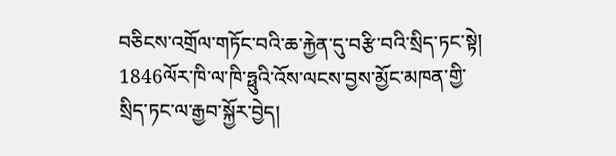བཅིངས་འགྲོལ་གཏོང་བའི་ཆ་རྐྱེན་དུ་བརྩི་བའི་སྲིད་ཏང་སྟེ། 1846ལོར་ཁི་ལ་ཁི་ཧྥུའི་འོས་ལངས་བྱས་མྱོང་མཁན་གྱི་སྲིད་ཏང་ལ་རྒྱབ་སྐྱོར་བྱེད།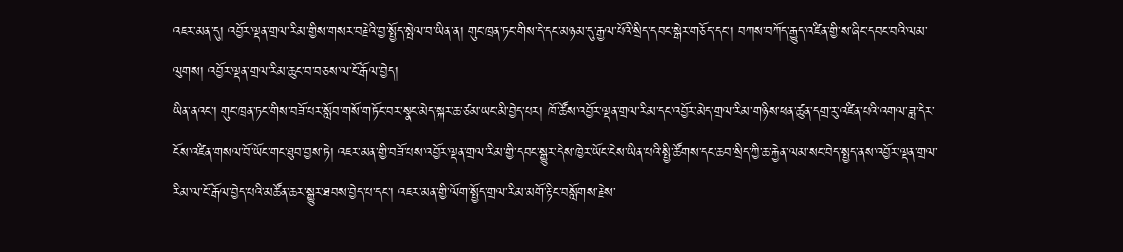འཇར་མན་དུ། འབྱོར་ལྡན་གྲལ་རིམ་གྱིས་གསར་བརྗེའི་བྱ་སྤྱོད་སྤེལ་བ་ཡིན་ན། གུང་ཁྲན་ཏང་གིས་དེ་དང་མཉམ་དུ་རྒྱལ་པོའི་སྲིད་དབང་སྒེར་གཅོད་དང་། བཀས་བཀོད་རྒྱུད་འཛིན་གྱི་ས་ཞིང་དབང་བའི་ལམ་ལུགས། འབྱོར་ལྡན་གྲལ་རིམ་ཆུང་བ་བཅས་ལ་ངོ་རྒོལ་བྱེད།
ཡིན་ནའང་། གུང་ཁྲན་ཏང་གིས་བཟོ་པར་སློབ་གསོ་གཏོང་བར་སྣང་མེད་སྐར་ཆ་ཙམ་ཡང་མི་བྱེད་པར། ཁོ་ཚོས་འབྱོར་ལྡན་གྲལ་རིམ་དང་འབྱོར་མེད་གྲལ་རིམ་གཉིས་ཕན་ཚུན་དགྲ་རུ་འཛིན་པའི་འགལ་ཟླ་དེར་ངོས་འཛིན་གསལ་བོ་ཡོང་གང་ཐུབ་བྱས་ཏེ། འཇར་མན་གྱི་བཟོ་པས་འབྱོར་ལྡན་གྲལ་རིམ་གྱི་དབང་སྒྱུར་དེས་ཁྱེར་ཡོང་ངེས་ཡིན་པའི་སྤྱི་ཚོགས་དང་ཆབ་སྲིད་ཀྱི་ཆ་རྐྱེན་ལམ་སང་བེད་སྤྱད་ནས་འབྱོར་ལྡན་གྲལ་རིམ་ལ་ངོ་རྒོལ་བྱེད་པའི་མཚོན་ཆར་སྒྱུར་ཐབས་བྱེད་པ་དང་། འཇར་མན་གྱི་ལོག་སྤྱོད་གྲལ་རིམ་མགོ་རྟིང་བསློགས་རྗེས་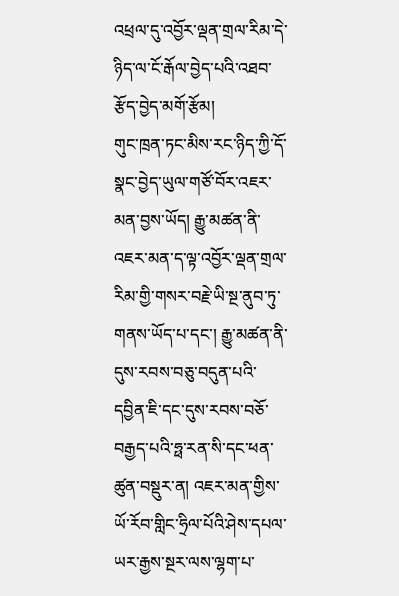འཕྲལ་དུ་འབྱོར་ལྡན་གྲལ་རིམ་དེ་ཉིད་ལ་ངོ་རྒོལ་བྱེད་པའི་འཐབ་རྩོད་བྱེད་མགོ་རྩོམ།
གུང་ཁྲན་ཏང་མིས་རང་ཉིད་ཀྱི་དོ་སྣང་བྱེད་ཡུལ་གཙོ་བོར་འཇར་མན་བྱས་ཡོད། རྒྱུ་མཚན་ནི་འཇར་མན་ད་ལྟ་འབྱོར་ལྡན་གྲལ་རིམ་གྱི་གསར་བརྗེ་ཡི་སྔ་ནུབ་ཏུ་གནས་ཡོད་པ་དང་། རྒྱུ་མཚན་ནི་དུས་རབས་བཅུ་བདུན་པའི་དབྱིན་ཇི་དང་དུས་རབས་བཅོ་བརྒྱད་པའི་ཧྥ་རན་སི་དང་ཕན་ཚུན་བསྡུར་ན། འཇར་མན་གྱིས་ཡོ་རོབ་གླིང་ཧྲིལ་པོའི་ཤེས་དཔལ་ཡར་རྒྱས་སྔར་ལས་ལྷག་པ་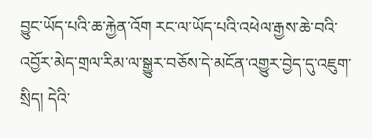བྱུང་ཡོད་པའི་ཆ་རྐྱེན་འོག རང་ལ་ཡོད་པའི་འཕེལ་རྒྱས་ཆེ་བའི་འབྱོར་མེད་གྲལ་རིམ་ལ་སྒྱུར་བཅོས་དེ་མངོན་འགྱུར་བྱེད་དུ་འཇུག་སྲིད། དེའི་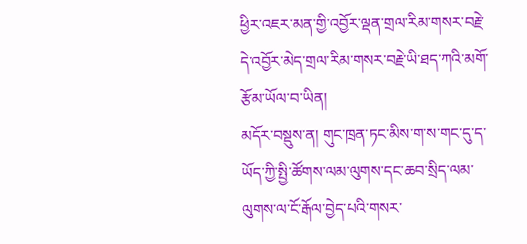ཕྱིར་འཇར་མན་གྱི་འབྱོར་ལྡན་གྲལ་རིམ་གསར་བརྗེ་དེ་འབྱོར་མེད་གྲལ་རིམ་གསར་བརྗེ་ཡི་ཐད་ཀའི་མགོ་རྩོམ་ཡོལ་བ་ཡིན།
མདོར་བསྡུས་ན། གུང་ཁྲན་ཏང་མིས་ག་ས་གང་དུ་ད་ཡོད་ཀྱི་སྤྱི་ཚོགས་ལམ་ལུགས་དང་ཆབ་སྲིད་ལམ་ལུགས་ལ་ངོ་རྒོལ་བྱེད་པའི་གསར་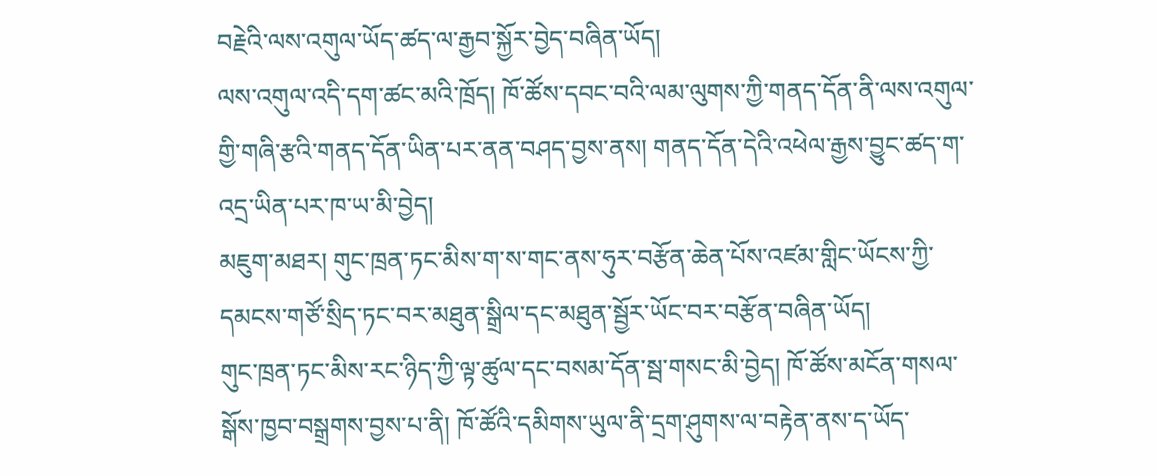བརྗེའི་ལས་འགུལ་ཡོད་ཚད་ལ་རྒྱབ་སྐྱོར་བྱེད་བཞིན་ཡོད།
ལས་འགུལ་འདི་དག་ཚང་མའི་ཁྲོད། ཁོ་ཚོས་དབང་བའི་ལམ་ལུགས་ཀྱི་གནད་དོན་ནི་ལས་འགུལ་གྱི་གཞི་རྩའི་གནད་དོན་ཡིན་པར་ནན་བཤད་བྱས་ནས། གནད་དོན་དེའི་འཕེལ་རྒྱས་བྱུང་ཚད་ག་འདྲ་ཡིན་པར་ཁ་ཡ་མི་བྱེད།
མཇུག་མཐར། གུང་ཁྲན་ཏང་མིས་ག་ས་གང་ནས་ཧུར་བརྩོན་ཆེན་པོས་འཛམ་གླིང་ཡོངས་ཀྱི་དམངས་གཙོ་སྲིད་ཏང་བར་མཐུན་སྒྲིལ་དང་མཐུན་སྦྱོར་ཡོང་བར་བརྩོན་བཞིན་ཡོད།
གུང་ཁྲན་ཏང་མིས་རང་ཉིད་ཀྱི་ལྟ་ཚུལ་དང་བསམ་དོན་སྦ་གསང་མི་བྱེད། ཁོ་ཚོས་མངོན་གསལ་སྒོས་ཁྱབ་བསྒྲགས་བྱས་པ་ནི། ཁོ་ཚོའི་དམིགས་ཡུལ་ནི་དྲག་ཤུགས་ལ་བརྟེན་ནས་ད་ཡོད་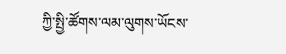ཀྱི་སྤྱི་ཚོགས་ལམ་ལུགས་ཡོངས་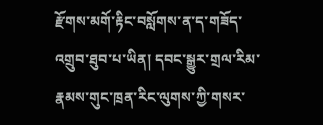རྫོགས་མགོ་རྟིང་བསློགས་ན་ད་གཟོད་འགྲུབ་ཐུབ་པ་ཡིན། དབང་སྒྱུར་གྲལ་རིམ་རྣམས་གུང་ཁྲན་རིང་ལུགས་ཀྱི་གསར་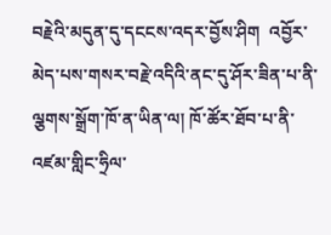བརྗེའི་མདུན་དུ་དངངས་འདར་བྱོས་ཤིག  འབྱོར་མེད་པས་གསར་བརྗེ་འདིའི་ནང་དུ་ཤོར་ཟིན་པ་ནི་ལྕགས་སྒྲོག་ཁོ་ན་ཡིན་ལ། ཁོ་ཚོར་ཐོབ་པ་ནི་འཛམ་གླིང་ཧྲིལ་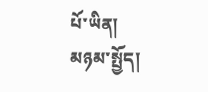པོ་ཡིན།
མཉམ་སྤྱོད།